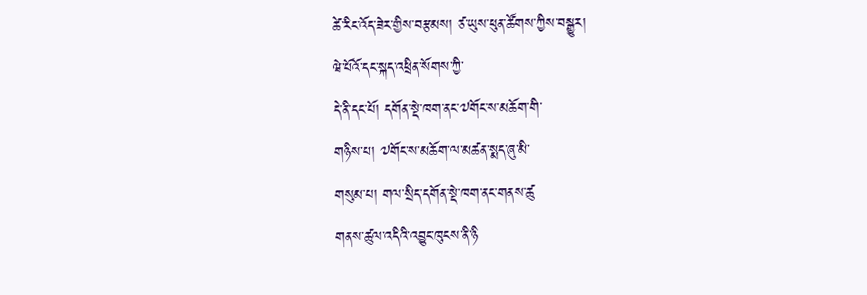ཚེ་རིང་འོད་ཟེར་གྱིས་བརྩམས། ཙ་ཡུས་ཕུན་ཚོགས་ཀྱིས་བསྒྱུར།
ཝེ་པོའོ་དང་སྐད་འཕྲིན་སོགས་ཀྱི་
དེ་ནི་དང་པོ། དགོན་སྡེ་ཁག་ནང་༧གོང་ས་མཆོག་གི་
གཉིས་པ། ༧གོང་ས་མཆོག་ལ་མཚན་སྨད་ཞུ་མི་
གསུམ་པ། གལ་སྲིད་དགོན་སྡེ་ཁག་ནང་གནས་ཚུ
གནས་ཚུལ་འདིའི་འབྱུང་ཁུངས་ནི་ཉི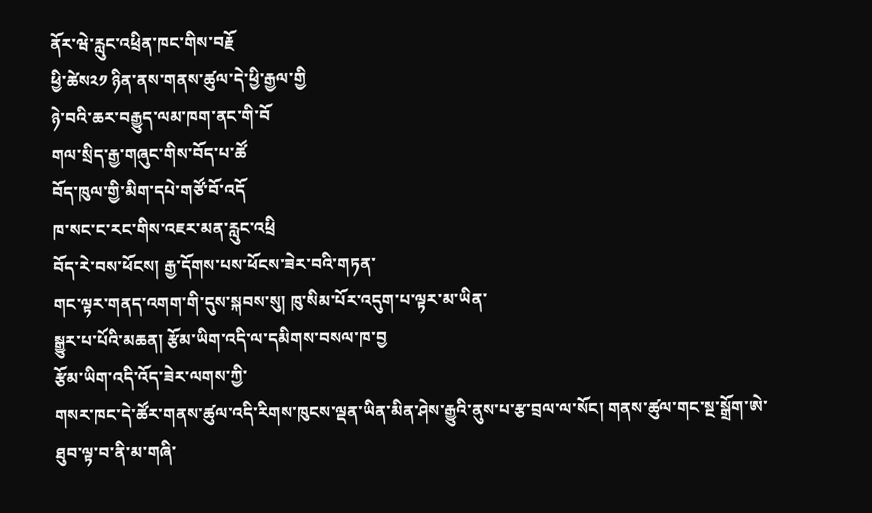ནོར་ཝེ་རླུང་འཕྲིན་ཁང་གིས་བརྗོ
ཕྱི་ཚེས༢༡ ཉིན་ནས་གནས་ཚུལ་དེ་ཕྱི་རྒྱལ་གྱི
ཉེ་བའི་ཆར་བརྒྱུད་ལམ་ཁག་ནང་གི་བོ
གལ་སྲིད་རྒྱ་གཞུང་གིས་བོད་པ་ཚོ
བོད་ཁུལ་གྱི་མིག་དཔེ་གཙོ་བོ་འདོ
ཁ་སང་ང་རང་གིས་འཇར་མན་རླུང་འཕྲི
བོད་རེ་བས་ཕོངས། རྒྱ་དོགས་པས་ཕོངས་ཟེར་བའི་གཏན་
གང་ལྟར་གནད་འགག་གི་དུས་སྐབས་སུ། ཁུ་སིམ་པོར་འདུག་པ་ལྟར་མ་ཡིན་
སྒྱུར་པ་པོའི་མཆན། རྩོམ་ཡིག་འདི་ལ་དམིགས་བསལ་ཁ་བྱ
རྩོམ་ཡིག་འདི་འོད་ཟེར་ལགས་ཀྱི་
གསར་ཁང་དེ་ཚོར་གནས་ཚུལ་འདི་རིགས་ཁུངས་ལྡན་ཡིན་མིན་ཤེས་རྒྱུའི་ནུས་པ་རྩ་བྲལ་ལ་སོང། གནས་ཚུལ་གང་སྔ་སྒྲོག་ཨེ་ཐུབ་ལྟ་བ་ནི་མ་གཞི་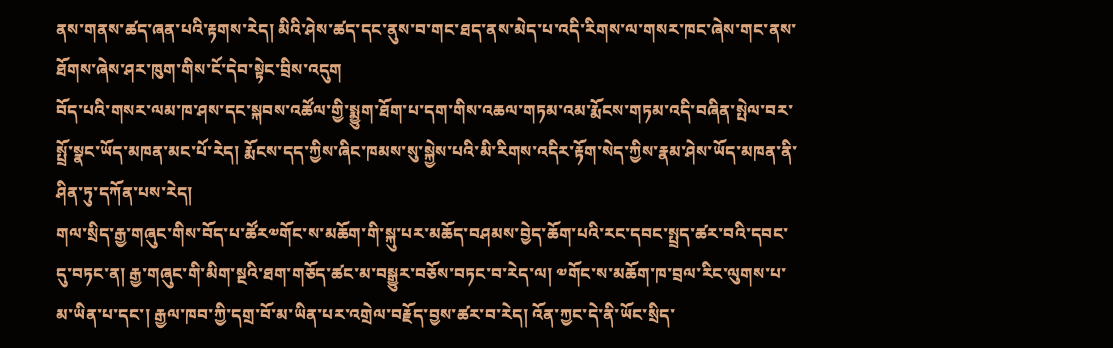ནས་གནས་ཚད་ཞན་པའི་རྟགས་རེད། མིའི་ཤེས་ཚད་དང་ནུས་བ་གང་ཐད་ནས་མེད་པ་འདི་རིགས་ལ་གསར་ཁང་ཞེས་གང་ནས་ཐོགས་ཞེས་ཤར་ཁུག་གིས་ངོ་དེབ་སྟེང་བྲིས་འདུག
བོད་པའི་གསར་ལམ་ཁ་ཤས་དང་སྐབས་འཚོལ་གྱི་སྨྱུག་ཐོག་པ་དག་གིས་འཆལ་གཏམ་འམ་རྨོངས་གཏམ་འདི་བཞིན་སྤེལ་བར་སྤྲོ་སྣང་ཡོད་མཁན་མང་པོ་རེད། རྨོངས་དད་ཀྱིས་ཞིང་ཁམས་སུ་སྐྱེས་པའི་མི་རིགས་འདིར་རྟོག་སེད་ཀྱིས་རྣམ་ཤེས་ཡོད་མཁན་ནི་ཤིན་ཏུ་དཀོན་པས་རེད།
གལ་སྲིད་རྒྱ་གཞུང་གིས་བོད་པ་ཚོར༧གོང་ས་མཆོག་གི་སྐུ་པར་མཆོད་བཤམས་བྱེད་ཆོག་པའི་རང་དབང་སྤྲད་ཚར་བའི་དབང་དུ་བཏང་ན། རྒྱ་གཞུང་གི་མིག་སྔའི་ཐག་གཅོད་ཚང་མ་བསྒྱུར་བཅོས་བཏང་བ་རེད་ལ། ༧གོང་ས་མཆོག་ཁ་བྲལ་རིང་ལུགས་པ་མ་ཡིན་པ་དང་། རྒྱལ་ཁབ་ཀྱི་དགྲ་བོ་མ་ཡིན་པར་འགྲེལ་བརྗོད་བྱས་ཚར་བ་རེད། འོན་ཀྱང་དེ་ནི་ཡོང་སྲིད་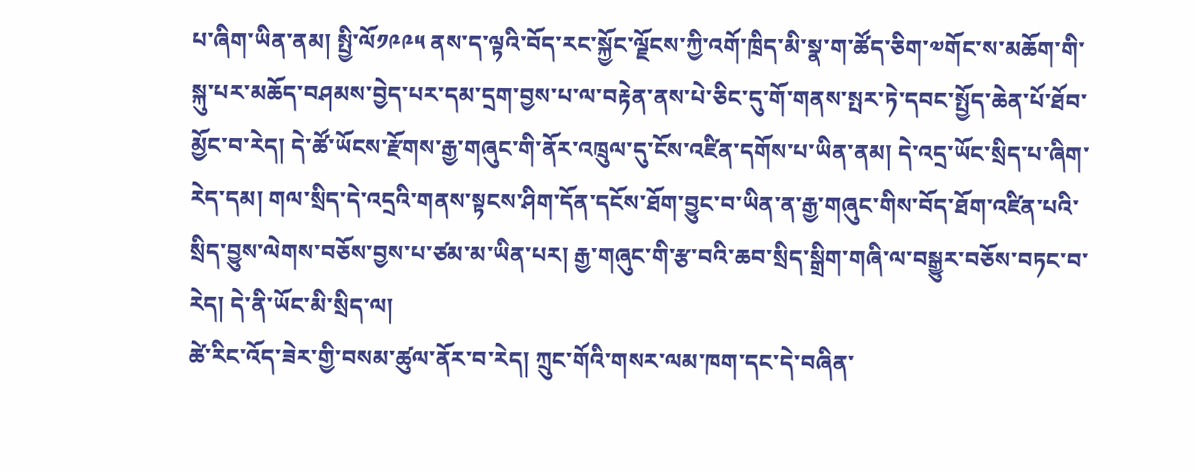པ་ཞིག་ཡིན་ནམ། སྤྱི་ལོ༡༩༩༥ ནས་ད་ལྟའི་བོད་རང་སྐྱོང་ལྗོངས་ཀྱི་འགོ་ཁྲིད་མི་སྣ་ག་ཚོད་ཅིག་༧གོང་ས་མཆོག་གི་སྐུ་པར་མཆོད་བཤམས་བྱེད་པར་དམ་དྲག་བྱས་པ་ལ་བརྟེན་ནས་པེ་ཅིང་དུ་གོ་གནས་སྤར་ཏེ་དབང་སྤྱོད་ཆེན་པོ་ཐོབ་མྱོང་བ་རེད། དེ་ཚོ་ཡོངས་རྫོགས་རྒྱ་གཞུང་གི་ནོར་འཁྲུལ་དུ་ངོས་འཛིན་དགོས་པ་ཡིན་ནམ། དེ་འདྲ་ཡོང་སྲིད་པ་ཞིག་རེད་དམ། གལ་སྲིད་དེ་འདྲའི་གནས་སྟངས་ཤིག་དོན་དངོས་ཐོག་བྱུང་བ་ཡིན་ན་རྒྱ་གཞུང་གིས་བོད་ཐོག་འཛིན་པའི་སྲིད་བྱུས་ལེགས་བཅོས་བྱས་པ་ཙམ་མ་ཡིན་པར། རྒྱ་གཞུང་གི་རྩ་བའི་ཆབ་སྲིད་སྒྲིག་གཞི་ལ་བསྒྱུར་བཅོས་བཏང་བ་རེད། དེ་ནི་ཡོང་མི་སྲིད་ལ།
ཚེ་རིང་འོད་ཟེར་གྱི་བསམ་ཚུལ་ནོར་བ་རེད། ཀྲུང་གོའི་གསར་ལམ་ཁག་དང་དེ་བཞིན་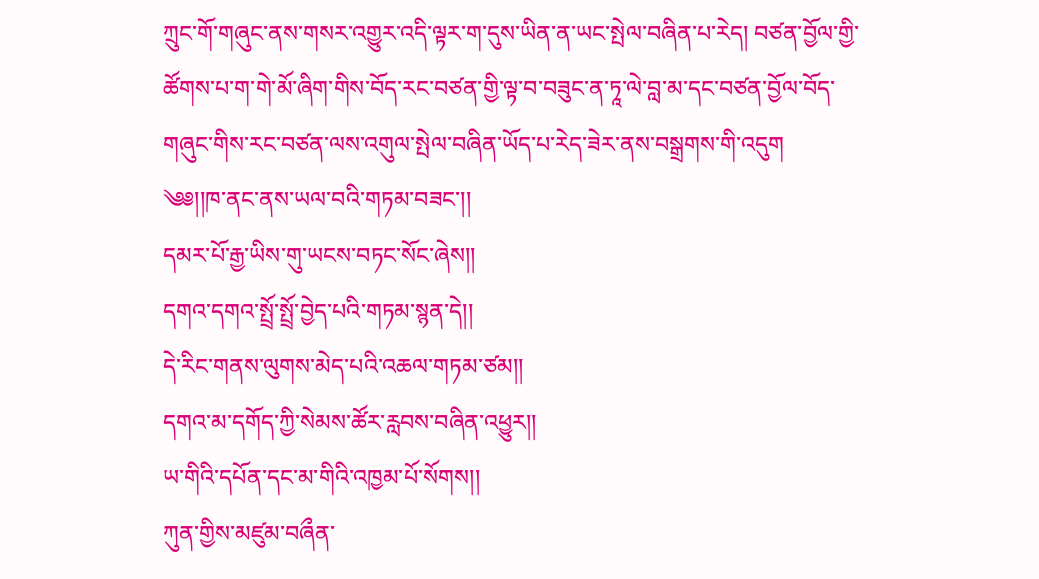ཀྲུང་གོ་གཞུང་ནས་གསར་འགྱུར་འདི་ལྟར་ག་དུས་ཡིན་ན་ཡང་སྤེལ་བཞིན་པ་རེད། བཙན་བྱོལ་གྱི་ཚོགས་པ་ག་གེ་མོ་ཞིག་གིས་བོད་རང་བཙན་གྱི་ལྟ་བ་བཟུང་ན་ཏཱ་ལེ་བླ་མ་དང་བཙན་བྱོལ་བོད་གཞུང་གིས་རང་བཙན་ལས་འགུལ་སྤེལ་བཞིན་ཡོད་པ་རེད་ཟེར་ནས་བསྒྲགས་གི་འདུག
༄༅།།ཁ་ནང་ནས་ཡལ་བའི་གཏམ་བཟང་།།
དམར་པོ་རྒྱ་ཡིས་གུ་ཡངས་བཏང་སོང་ཞེས།།
དགའ་དགའ་སྤྲོ་སྤྲོ་བྱེད་པའི་གཏམ་སྙན་དེ།།
དེ་རིང་གནས་ལུགས་མེད་པའི་འཆལ་གཏམ་ཙམ།།
དགའ་མ་དགོད་ཀྱི་སེམས་ཚོར་རླབས་བཞིན་འཕྱུར།།
ཡ་གིའི་དཔོན་དང་མ་གིའི་འཁྱམ་པོ་སོགས།།
ཀུན་གྱིས་མཛུམ་བཞྀན་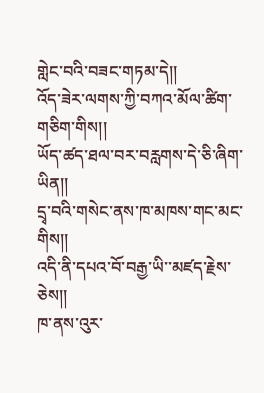གླེང་བའི་བཟང་གཏམ་དེ།།
འོད་ཟེར་ལགས་ཀྱི་བཀའ་མོལ་ཚིག་གཅིག་གིས།།
ཡོད་ཚད་ཐལ་བར་བརླགས་དེ་ཅི་ཞིག་ཡིན།།
དྲྭ་བའི་གསེང་ནས་ཁ་མཁས་གང་མང་གིས།།
འདི་ནི་དཔའ་བོ་བརྒྱ་ཡི་་མཛད་རྗེས་ཅེས།།
ཁ་ནས་འུར་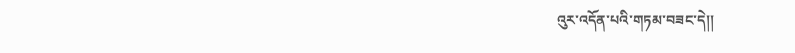འུར་འདོན་པའི་གཏམ་བཟང་དེ།།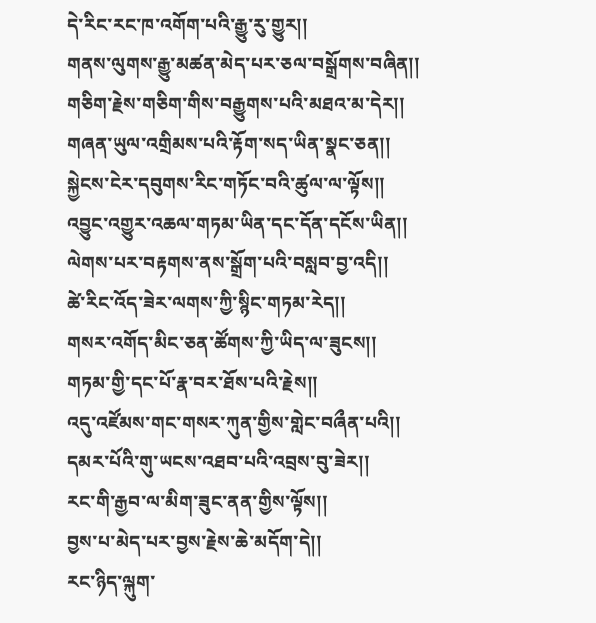དེ་རིང་རང་ཁ་འགོག་པའི་རྒྱུ་རུ་གྱུར།།
གནས་ལུགས་རྒྱུ་མཚན་མེད་པར་ཅལ་བསྒྲོགས་བཞིན།།
གཅིག་རྗེས་གཅིག་གིས་བརྒྱུགས་པའི་མཐའ་མ་དེར།།
གཞན་ཡུལ་འགྲིམས་པའི་རྟོག་སད་ཡིན་སྣང་ཅན།།
སྐྱེངས་ངེར་དབུགས་རིང་གཏོང་བའི་ཚུལ་ལ་ལྟོས།།
འབྱུང་འགྱུར་འཆལ་གཏམ་ཡིན་དང་དོན་དངོས་ཡིན།།
ལེགས་པར་བརྟགས་ནས་སྒྲོག་པའི་བསླབ་བྱ་འདི།།
ཚེ་རིང་འོད་ཟེར་ལགས་ཀྱི་སྙིང་གཏམ་རེད།།
གསར་འགོད་མིང་ཅན་ཚོགས་ཀྱི་ཡིད་ལ་ཟུངས།།
གཏམ་གྱི་དང་པོ་རྣ་བར་ཐོས་པའི་རྗེས།།
འདུ་འཛོམས་གང་གསར་ཀུན་གྱིས་གླེང་བཞྀན་པའི།།
དམར་པོའི་གུ་ཡངས་འཐབ་པའི་འབྲས་བུ་ཟེར།།
རང་གི་རྒྱབ་ལ་མིག་ཟུང་ནན་གྱིས་ལྟོས།།
བྱས་པ་མེད་པར་བྱས་རྗེས་ཆེ་མདོག་དེ།།
རང་ཉིད་ལྐུག་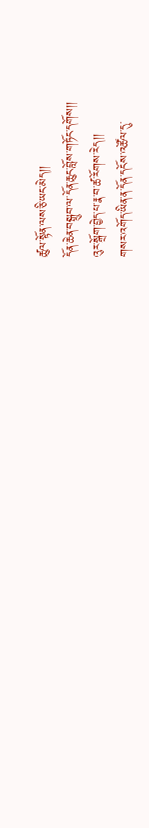ཚུལ་སྟོན་ལས་ཅི་ཡང་མེད།།
དོན་ཆེན་བསྒྲུབ་ལ་དོན་ཆུང་བློས་གཏོང་དགོས།།
འུར་སྒྲོག་བྱེད་པ་རྣ་བ་ཚ་རོགས་རེད།།
གསར་འགོད་ཡིན་ན་དོན་དངོས་འཚོལ་དུ་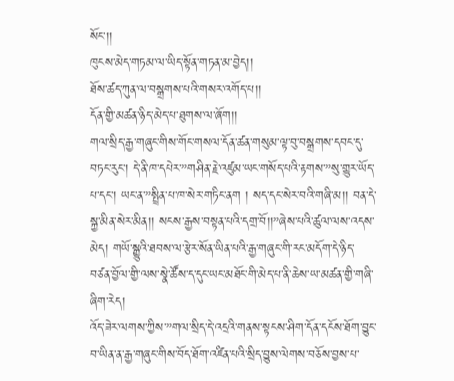སོང་།།
ཁུངས་མེད་གཏམ་ལ་ཡིད་སྟོན་གཏན་མ་བྱེད།།
ཐོས་ཚད་ཀུན་ལ་བསྒྲགས་པའི་གསར་འགོད་པ།།
དོན་གྱི་མཚན་ཉིད་མེད་པ་ཐུགས་ལ་ཞོག།།
གལ་སྲིད་རྒྱ་གཞུང་གིས་གོང་གསལ་དོན་ཚན་གསུམ་ལྟ་བུ་བསྒྲགས་དབང་དུ་བཏང་རུང་། དེ་ནི་ཁ་དཔེར་”གཤིན་རྗེ་འཛུམ་ཡང་གསོད་པའི་རྟགས་”སུ་གྱུར་ཡོད་པ་དང་། ཡང་ན་”སྤྲིན་པ་ཁ་སེར་གཏིང་ནག ། སད་དང་སེར་བའི་གཞི་མ།། བན་དེ་སྐྱ་མིན་སེར་མིན།། སངས་རྒྱས་བསྟན་པའི་དགྲ་བོ།།”ཞེས་པའི་ཚུལ་ལས་འདས་མེད། གཡོ་སྒྱུའི་ཐབས་ལ་རྩེར་སོན་ཡིན་པའི་རྒྱ་གཞུང་གི་རང་མདོག་དེ་ཉིད་བཙན་བྱོལ་གྱི་ལས་སྣེ་ཚོས་ད་དུང་ཡང་མཐོང་གི་མེད་པ་ནི་ཆེས་ཡ་མཚན་གྱི་གཞི་ཞིག་རེད།
འོད་ཟེར་ལགས་ཀྱིས་”གལ་སྲིད་དེ་འདྲའི་གནས་སྟངས་ཤིག་དོན་དངོས་ཐོག་བྱུང་བ་ཡིན་ན་རྒྱ་གཞུང་གིས་བོད་ཐོག་འཛིན་པའི་སྲིད་བྱུས་ལེགས་བཅོས་བྱས་པ་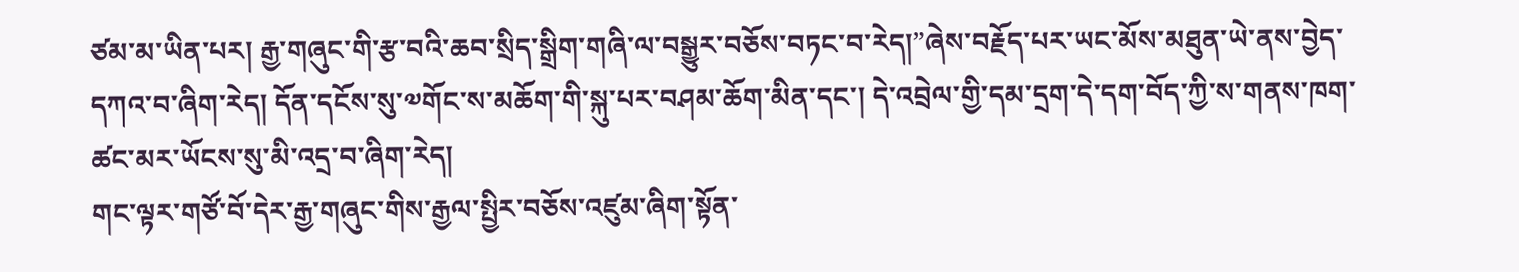ཙམ་མ་ཡིན་པར། རྒྱ་གཞུང་གི་རྩ་བའི་ཆབ་སྲིད་སྒྲིག་གཞི་ལ་བསྒྱུར་བཅོས་བཏང་བ་རེད།”ཞེས་བརྗོད་པར་ཡང་མོས་མཐུན་ཡེ་ནས་བྱེད་དཀའ་བ་ཞིག་རེད། དོན་དངོས་སུ་༧གོང་ས་མཆོག་གི་སྐུ་པར་བཤམ་ཆོག་མིན་དང་། དེ་འབྲེལ་གྱི་དམ་དྲག་དེ་དག་བོད་ཀྱི་ས་གནས་ཁག་ཚང་མར་ཡོངས་སུ་མི་འདྲ་བ་ཞིག་རེད།
གང་ལྟར་གཙོ་བོ་དེར་རྒྱ་གཞུང་གིས་རྒྱལ་སྤྱིར་བཅོས་འཛུམ་ཞིག་སྟོན་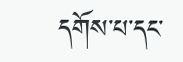དགོས་པ་དང་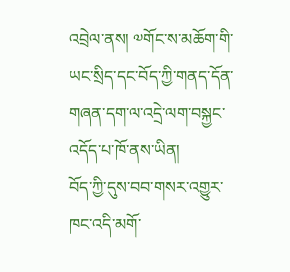འབྲེལ་ནས། ༧གོང་ས་མཆོག་གི་ཡང་སྲིད་དང་བོད་ཀྱི་གནད་དོན་གཞན་དག་ལ་འདྲེ་ལག་བསྐྱང་འདོད་པ་ཁོ་ནས་ཡིན།
བོད་ཀྱི་དུས་བབ་གསར་འགྱུར་ཁང་འདི་མགོ་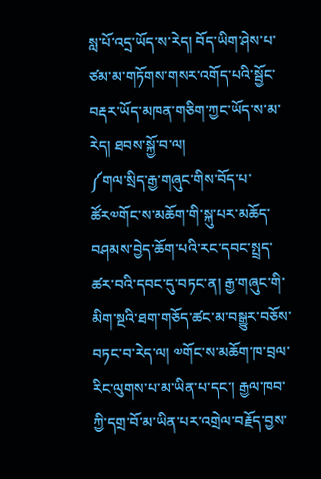སླ་པོ་འདྲ་ཡོད་ས་རེད། བོད་ཡིག་ཤེས་པ་ཙམ་མ་གཏོགས་གསར་འགོད་པའི་སྦྱོང་བརྡར་ཡོད་མཁན་གཅིག་ཀྱང་ཡོད་ས་མ་རེད། ཐབས་སྐྱོ་བ་ལ།
༼གལ་སྲིད་རྒྱ་གཞུང་གིས་བོད་པ་ཚོར༧གོང་ས་མཆོག་གི་སྐུ་པར་མཆོད་བཤམས་བྱེད་ཆོག་པའི་རང་དབང་སྤྲད་ཚར་བའི་དབང་དུ་བཏང་ན། རྒྱ་གཞུང་གི་མིག་སྔའི་ཐག་གཅོད་ཚང་མ་བསྒྱུར་བཅོས་བཏང་བ་རེད་ལ། ༧གོང་ས་མཆོག་ཁ་བྲལ་རིང་ལུགས་པ་མ་ཡིན་པ་དང་། རྒྱལ་ཁབ་ཀྱི་དགྲ་བོ་མ་ཡིན་པར་འགྲེལ་བརྗོད་བྱས་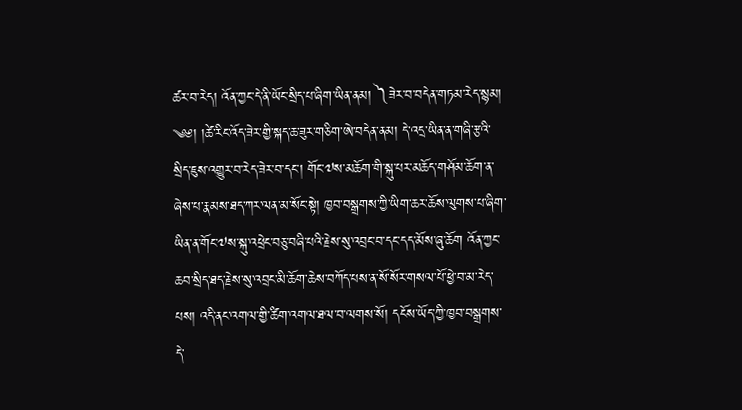ཚར་བ་རེད། འོན་ཀྱང་དེ་ནི་ཡོང་སྲིད་པ་ཞིག་ཡིན་ནམ། ༽ཟེར་བ་བདེན་གཏམ་རེད་སྙམ།
༄༅། །ཚེ་རིང་འོད་ཟེར་གྱི་སྐད་ཆ་ཟུར་གཅིག་ཨེ་བདེན་ནམ། དེ་འདྲ་ཡིན་ན་གཞི་རྩའི་སྲིད་ཇུས་འགྱུར་བ་རེད་ཟེར་བ་དང་། གོང་༧ས་མཆོག་གི་སྐུ་པར་མཆོད་གཤོམ་ཆོག་ན་ཞེས་པ་རྣམས་ཐད་ཀར་ལན་མ་སོང་སྟེ། ཁྱབ་བསྒྲགས་ཀྱི་ཡིག་ཆར་ཆོས་ལུགས་པ་ཞིག་ཡིན་ན་གོང་༧ས་སྐུ་འཕྲེང་བཅུ་བཞི་པའི་རྗེས་སུ་འབྲང་བ་དང་དད་མོས་ཞུ་ཆོག འོན་ཀྱང་ཆབ་སྲིད་ཐད་རྗེས་སུ་འབྲང་མི་ཆོག་ཆེས་བཀོད་པས་ན་སོ་སོར་གསལ་པོ་ཕྱེ་བ་མ་རེད་པས། འདི་ནང་འགལ་གྱི་ཚིག་འགལ་ཐལ་བ་ལགས་སོ། དངོས་ཡོད་ཀྱི་ཁྱབ་བསྒྲགས་དེ་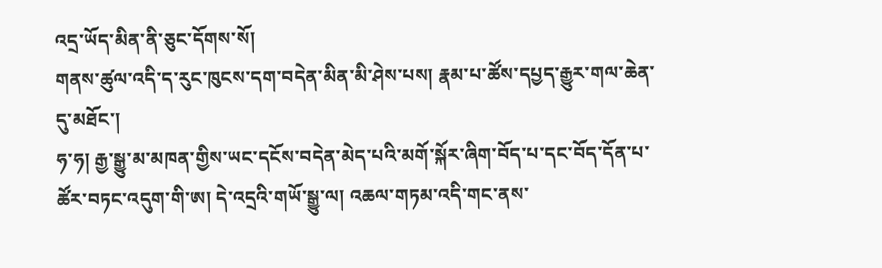འདྲ་ཡོད་མིན་ནི་ཅུང་དོགས་སོ།
གནས་ཚུལ་འདི་ད་རུང་ཁུངས་དག་བདེན་མིན་མི་ཤེས་པས། རྣམ་པ་ཚོས་དཔྱད་རྒྱུར་གལ་ཆེན་དུ་མཐོང་།
ཧ་ཧ། རྒྱ་སྒྱུ་མ་མཁན་གྱིས་ཡང་དངོས་བདེན་མེད་པའི་མགོ་སྐོར་ཞིག་བོད་པ་དང་བོད་དོན་པ་ཚོར་བཏང་འདུག་གི་ཨ། དེ་འདྲའི་གཡོ་སྒྱུ་ལ། འཆལ་གཏམ་འདི་གང་ནས་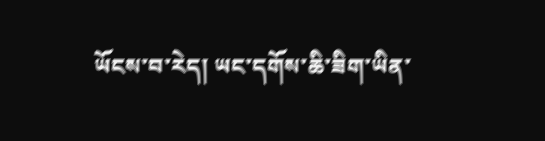ཡོངས་བ་རེད། ཡང་དགོས་ཆི་ཟིག་ཡིན་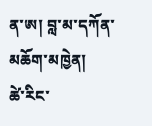ན་ཨ། བླ་མ་དཀོན་མཆོག་མཁྱེན།
ཚེ་རིང་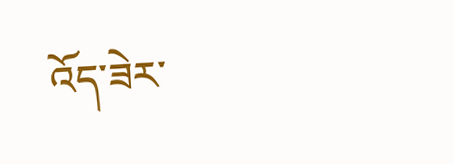འོད་ཟེར་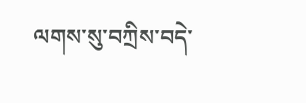ལགས་སུ་བཀྲིས་བདེ་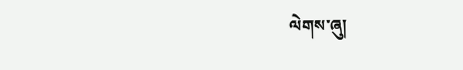ལེགས་ཞུ།